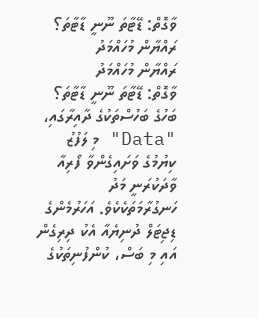ވާގޮތް: ޑޭޓާތަ ނޫނީ ޑާޓާތަ؟
ރައްޔާން މުހައްމަދު
ރައްޔާން މުހައްމަދު
ވާގޮތް: ޑޭޓާތަ ނޫނީ ޑާޓާތަ؟
ބަހުގެ ބަހުސްތަކުގެ ދާއިރާގައި، "Data" މި ލަފުޒު ކިޔުމުގެ ވަށައިގެންވާ ފޯރިއާ ވާދަކުރަނީ މަދު ހަނގުރާމަތަކެކެވެ. އަހަރުމެންގެ ޑިޖިޓަލް ދުނިޔެއާ އެކު ދިރިގެން އައި މި ބަސް، ކުންފުނިތަކުގެ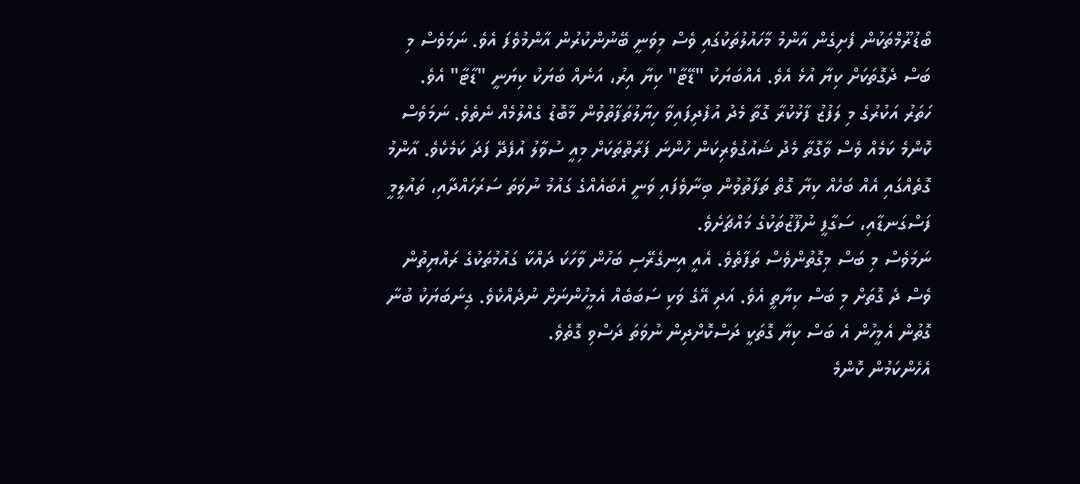ބޯޑުރޫމްތަކުން ފެށިގެން އާންމު މާހައުލުތަކުގައި ވެސް މިވަނީ ބޭނުންކުރުން އާންމުވެފަ އެވެ. ނަމަވެސް މި ބަސް ދެގޮތަކަށް ކިޔާ އުޅެ އެވެ. އެއްބަޔަކު "ޑޭޓާ" ކިޔާ އިރު، އަނެއް ބަޔަކު ކިޔަނީ "ޑާޓާ" އެވެ.
ހަތަރު އަކުރުގެ މި ލަފުޒު ފާޅުކުރާ ގޮތާ މެދު އުފެދިފައިވާ ހިޔާލުތަފާތުވުން މާބޮޑު ގެއްލުމެއް ނެތެވެ. ނަމަވެސް ކޮންމެ ކަމެއް ވެސް ވާގޮތާ މެދު ޝައުގުވެރިކަން ހުންނަ ފަރާތްތަކަށް މިއީ ސުވާލު އުފެދޭ ފަދަ ކަމެކެވެ. އާންމު ގޮތެއްގައި އެއް ބަހެއް ކިޔާ ގޮތް ތަފާތުވުން ބިނާވެފައި ވަނީ އެބައެއްގެ ގައުމު ނުވަތަ ސަރަހައްދާއި، ތައުލީމީ ފަސްގަނޑާއި، ސަގާފީ ނުފޫޒުތަކުގެ މައްޗަށެވެ.
ނަމަވެސް މި ބަސް މިގޮތުންވެސް ތަފާތެވެ. އެއީ އިނގެރޭސި ބަހުން ވާހަކަ ދައްކާ ގައުމުތަކުގެ ރައްޔިތުން ވެސް ދެ ގޮތަށް މި ބަސް ކިޔާތީ އެވެ. އަދި އޭގެ ވަކި ސަބަބެއް އެމީހުންނަށް ނުދެއްކެވެ. ގިނަބަޔަކު ބުނާ ގޮތުން އެމީހުން އެ ބަސް ކިޔާ ގޮތަކީ ދަސްކޮށްދިން ނުވަތަ ދަސްވި ގޮތެވެ.
އެހެންކަމުން ކޮންމެ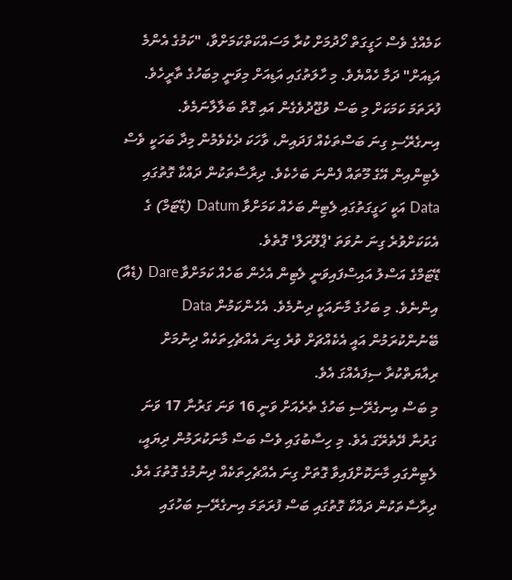ކަމެއްގެ ވެސް ހަގީގަތް ހޯދުމަށް ކުރާ މަސައްކަތްކަމަށްވާ، "ކަމުގެ އެންމެ އަޑިއަށް" ދަމާ ހެއްޔެވެ. މި ހާލަތުގައި އަޑިއަށް މިވަނީ މިބަހުގެ ތާރީހެވެ. ފުރަތަމަ ކަމަކަށް މި ބަސް ވުޖޫދުވެގެން އައި ގޮތް ބަލާލާނަމެވެ.
އިނގެރޭސި ގިނަ ބަސްތަކެއް ފަދައިން، ވާހަކަ ދެކެވެމުން މިދާ ބަހަކީ ވެސް ލެޓިންއިން އޭގެ މޫތައް ފެންނަ ބަހެކެވެ. ދިރާސާތަކުން ދައްކާ ގޮތުގައި Data އަކީ ހަގީގަތުގައި ލެޓިން ބަހެއް ކަމަށްވާ Datum (ޑޭޓަމް) ގެ އެކަކަށްވުރެ ގިނަ ނުވަތަ 'ޕްލޫރަލް' ގޮތެވެ.
ޑޭޓަމްގެ އަސްލު އައިސްފައިވަނީ ލެޓިން އެހެން ބަހެއް ކަމަށްވާ Dare (ޑެއާ) އިންނެވެ. މި ބަހުގެ މާނައަކީ ދިނުމެވެ. އެހެންކަމުން Data ބޭނުންކުރަމުން އައީ އެކެއްޗަށް ވުރެ ގިނަ އެއްޗެހިތަކެއް ދިނުމަށް ރިއާޔަތްކުރާ ސިފައެއްގަ އެވެ.
މި ބަސް އިނގެރޭސި ބަހުގެ ތެރެއަށް ވަނީ 16 ވަނަ ގަރުނާ 17 ވަނަ ގަރުނާ ދޭތެރޭގަ އެވެ. މި ހިސާބުގައި ވެސް ބަސް މާނަކުރަމުން ދިޔައީ، ލެޓިންގައި މާނަކޮށްފައިވާ ގޮތަށް ގިނަ އެއްޗެހިތަކެއް ދިނުމުގެ ގޮތުގަ އެވެ.
ދިރާސާތަކުން ދައްކާ ގޮތުގައި ބަސް ފުރަތަމަ އިނގެރޭސި ބަހުގައި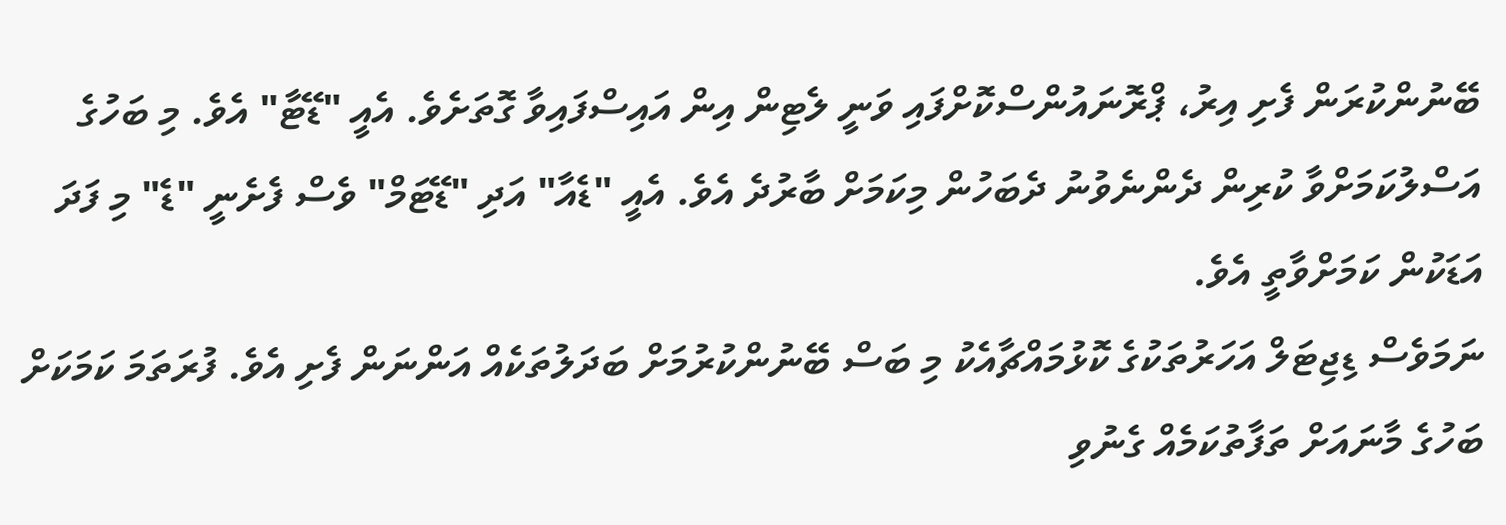ބޭނުންކުރަން ފެށި އިރު، ޕްރޮނައުންސްކޮށްފައި ވަނީ ލެޓިން އިން އައިސްފައިވާ ގޮތަށެވެ. އެއީ "ޑޭޓާ" އެވެ. މި ބަހުގެ އަސްލުކަމަށްވާ ކުރިން ދެންނެވުނު ދެބަހުން މިކަމަށް ބާރުދެ އެވެ. އެއީ "ޑެއާ" އަދި "ޑޭޓަމް" ވެސް ފެށެނީ "ޑެ" މި ފަދަ އަޑަކުން ކަމަށްވާތީ އެވެ.
ނަމަވެސް ޑިޖިޓަލް އަހަރުތަކުގެ ކޮޅުމައްޗާއެކު މި ބަސް ބޭނުންކުރުމަށް ބަދަލުތަކެއް އަންނަން ފެށި އެވެ. ފުރަތަމަ ކަމަކަށް ބަހުގެ މާނައަށް ތަފާތުކަމެއް ގެނުވި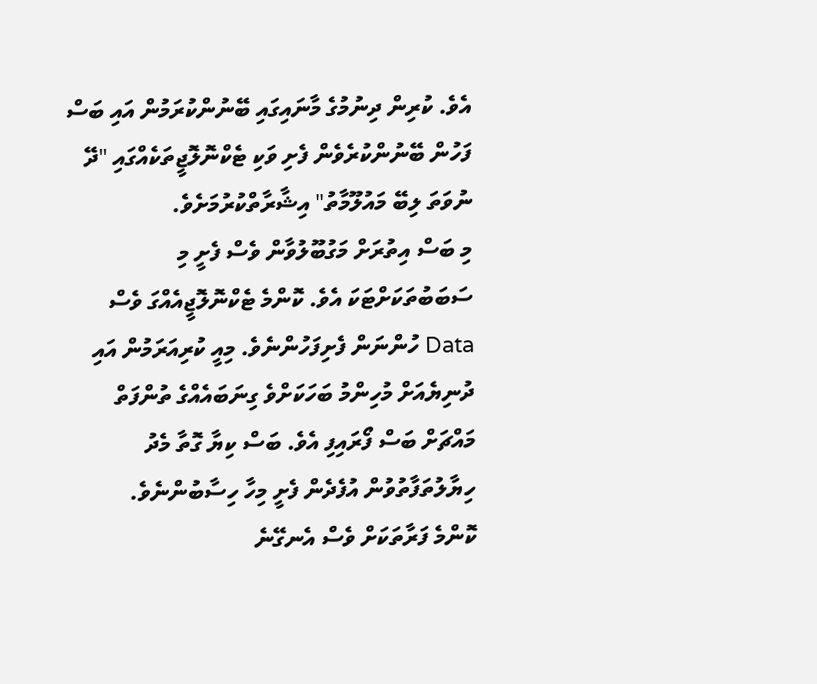އެވެ. ކުރިން ދިނުމުގެ މާނައިގައި ބޭނުންކުރަމުން އައި ބަސް ފަހުން ބޭނުންކުރެވެން ފެށި ވަކި ޓެކްނޮލޮޖީތަކެއްގައި "ދޭ ނުވަތަ ލިބޭ މައުލޫމާތު" އިޝާރާތްކުރުމަށެވެ.
މި ބަސް އިތުރަށް މަގުބޫލުވާން ވެސް ފެށީ މި ސަބަބުތަކަށްޓަކަ އެވެ. ކޮންމެ ޓެކްނޮލޮޖީއެއްގަ ވެސް Data ހުންނަން ފެށިފަހުންނެވެ. މިއީ ކުރިއަރަމުން އައި ދުނިޔެއަށް މުހިންމު ބަހަކަށްވެ ގިނަބައެއްގެ ތުންފަތް މައްޗަށް ބަސް ފޯރައިފި އެވެ. ބަސް ކިޔާ ގޮތާ މެދު ހިޔާލުތަފާތުވުން އުފެދެން ފެށީ މިހާ ހިސާބުންނެވެ.
ކޮންމެ ފަރާތަކަށް ވެސް އެނގޭނެ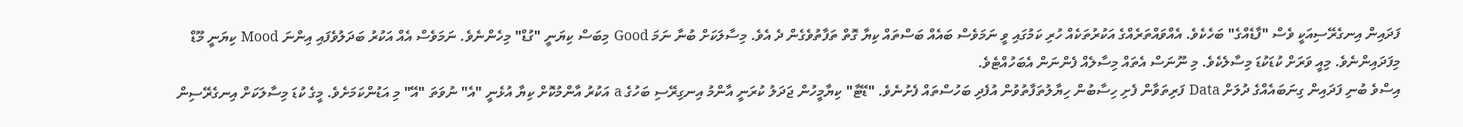ފަދައިން އިނގެރޭސިއަކީ ވެސް "ފާޑެއްގެ" ބަހެކެވެ. އެއްވައްތަރެއްގެ އަކުރުތަކެއް ހުރި ކަމުގައި ވީ ނަމަވެސް ބައެއް ބަސްތައް ކިޔާ ގޮތް ތަފާތުވެގެން ދެ އެވެ. މިސާލަކަށް ބުނާ ނަމަ Good މިބަސް ކިޔަނީ "ގުޑް" މިހެންނެވެ. ނަމަވެސް އެއް އަކުރު ބަދަލުވެފައި އިންނަ Mood ކިޔަނީ މޫޑް މިފަދައިންނެވެ. މިއީ ވަރަށް ކުޑަކުޑަ މިސާލެކެވެ. މި ނޫނަސް އެތައް މިސާލެއް ފެންނަން އެބަހުއްޓެވެ.
އިސްވެ ބުނި ފަދައިން ގިނަބައެއްގެ ދުލަށް Data ފަރިތަވާން ފެށި ހިސާބުން ހިޔާލުތަފާތުވުން އުފެދި ބަހުސްތައް ފެށުނެވެ. "ޑޭޓާ" ކިޔާމީހުން ޖަދަލު ކުރަނީ އާންމު އިނގިރޭސި ބަހުގެ a އަކުރު އާންމުކޮށް ކިޔާ އުޅެނީ "އެ" ނުވަތަ "އޭ" މި އަޑުންކަމަށެވެ. މީގެ ކުޑަ މިސާލަކަށް އިނގެރޭސިން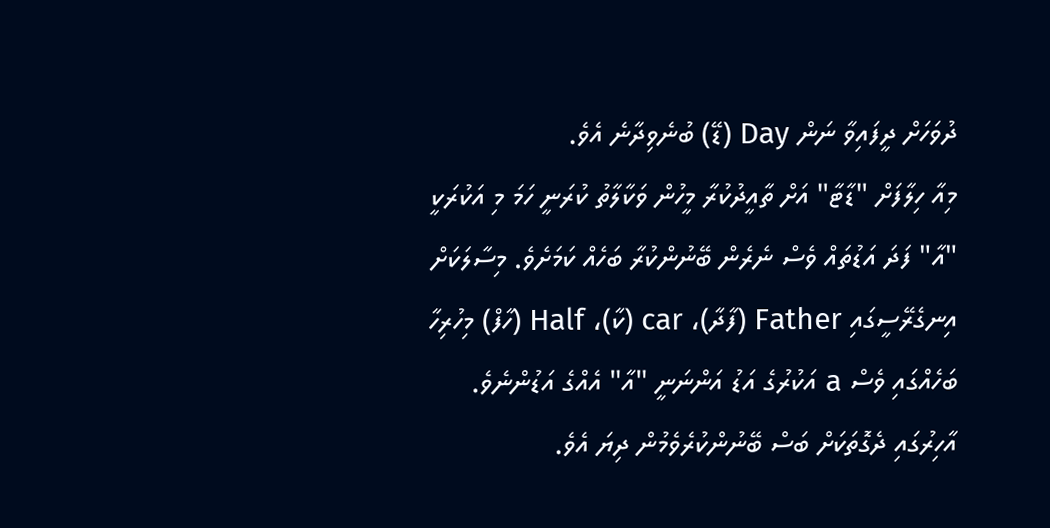ދުވަހަށް ދީފައިވާ ނަން Day (ޑޭ) ބުނެވިދާނެ އެވެ.
މިއާ ހިލާފަށް "ޑާޓާ" އަށް ތާއީދުކުރާ މީހުން ވަކާލާތު ކުރަނީ ހަމަ މި އަކުރަކީ "އާ" ފަދަ އަޑުތައް ވެސް ނެރެން ބޭނުންކުރާ ބަހެއް ކަމަށެވެ. މިސާލަކަށް އިނގެރޭސީގައި Father (ފާދާ)، car (ކާ)، Half (ހާފް) މިހުރިހާ ބަހެއްގައި ވެސް a އަކުރުގެ އަޑު އަންނަނީ "އާ" އެއްގެ އަޑުންނެވެ.
އާހިރުގައި ދެގޮތަކަށް ބަސް ބޭނުންކުރެވެމުން ދިޔަ އެވެ.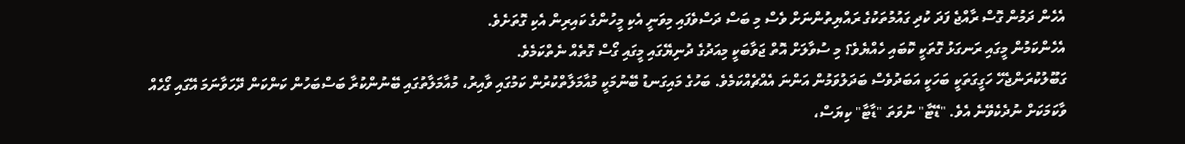އެހެން ދަމުން ގޮސް ރާއްޖެ ފަދަ ކުދި ގައުމުތަކުގެ ރައްޔިތުންނަށް ވެސް މި ބަސް ދަސްވެފައި މިވަނީ އެކި މީހުންގެ ކައިރިން އެކި ގޮތަށެވެ.
އެހެންކަމުން މީގައި ރަނގަޅު ގޮތަކީ ކޮބައި ހެއްޔެވެ؟ މި ސުވާލަށް އޮތް ޖަވާބަކީ މިއަދުގެ ދުނިޔޭގައި މީގައި ގޯސް ގޮތެއް ނެތްކަމެވެ.
ގަބޫލުކުރަންޖެހޭ ހަގީގަތަކީ ބަހަކީ އަބަދުވެސް ބަދަލުވަމުން އަންނަ އެއްޗެއްކަމެވެ. ބަހުގެ މައިގަނޑު ބޭނުމަކީ މުއާމަލާތްކުރުން ކަމުގައި ވާއިރު، މުއާމަލާތުގައި ބޭނުންކުރާ ބަސްބަހުން ކަންކަން ދޭހަވާނަމަ އޭގައި ގޯހެއް ވާކަމަކަށް ނުދެކެވޭނެ އެވެ. "ޑޭޓާ" ނުވަތަ "ޑާޓާ" ކިޔަސް،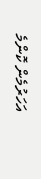އަހަރުމެން ކޮންމެ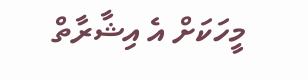މީހަކަށް އެ އިޝާރާތް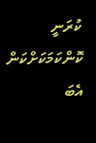ކުރަނީ ކޮންކަމަކަށްކަން އެބަ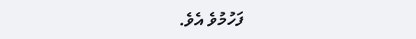ފަހުމުވެ އެވެ.